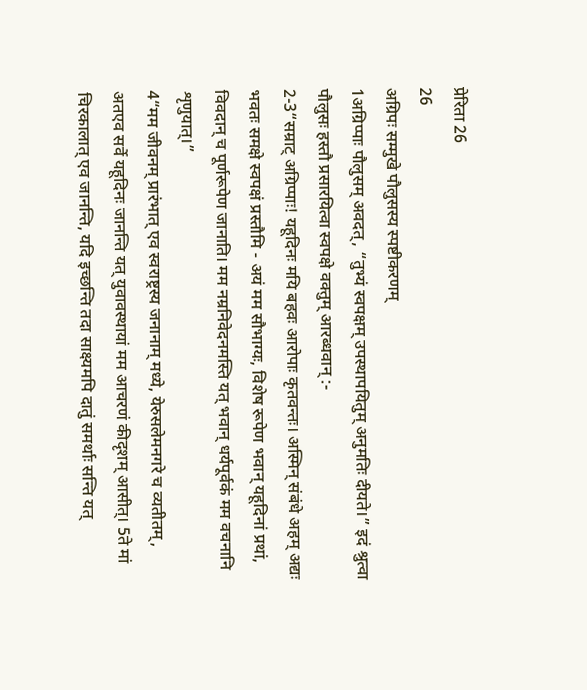प्रेरिता 26
26
अग्रिपः सम्मुखे पौलुसस्य स्पष्टीकरणम्
1अग्रिप्पाः पौलुसम् अवदत्, “तुभ्यं स्वपक्षम् उपस्थापयितुम् अनुमतिः दीयते।” इदं श्रुत्वा पौलुसः हस्तौ प्रसारयित्वा स्वपक्षे वक्तुम् आरब्धवान् :-
2-3“सम्राट् अग्रिप्पाः! यहूदिनः मयि बहवः आरोपाः कृतवन्तः। अस्मिन् संबंधे अहम् अद्यः भवतः समक्षे स्वपक्षं प्रस्तौमि - अयं मम सौभाग्यः, विशेष रूपेण भवान् यहूदिनां प्रथां, विवदान् च पूर्णरूपेण जानाति। मम नम्रनिवेदनमस्ति यत् भवान् धर्यपूर्वकं मम वचनानि शृणुयात्।”
4“मम जीवनम् प्रारंभात् एव स्वराष्ट्रस्य जनानाम् मध्ये, येरुसलेमनगरे च व्यतीतम्, अतएव सर्वे यहूदिनः जानन्ति यत् युवावस्थायां मम आचरणं कीदृशम् आसीत्। 5ते मां चिरकालात् एव जानन्ति, यदि इच्छन्ति तदा साक्ष्यमपि दातुं समर्थाः सन्ति यत्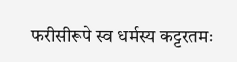फरीसीरूपे स्व धर्मस्य कट्टरतमः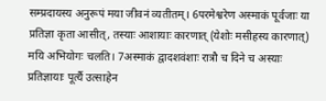सम्प्रदायस्य अनुरूपं मया जीवनं व्यतीतम्। 6परमेश्वरेण अस्माकं पूर्वजाः या प्रतिज्ञा कृता आसीत्, तस्याः आशायाः कारणात् (येशोः मसीहस्य कारणात्) मयि अभियोगः चलति। 7अस्माकं द्वादशवंशाः रात्रौ च दिने च अस्याः प्रतिज्ञायाः पूर्त्यै उत्साहेन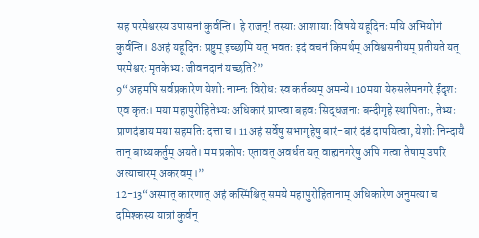सह परमेश्वरस्य उपासनां कुर्वन्ति। हे राजन्! तस्याः आशायाः विषये यहूदिनः मयि अभियोगं कुर्वन्ति। 8अहं यहूदिनः प्रष्टुम् इच्छामि यत् भवतः इदं वचनं किमर्थम् अविश्वसनीयम् प्रतीयते यत् परमेश्वरः मृतकेभ्यः जीवनदानं यच्छति?”
9“अहमपि सर्वप्रकारेण येशोः नाम्नः विरोधः स्व कर्तव्यम् अमन्ये। 10मया येरुसलेमनगरे ईदृशः एव कृतः। मया महापुरोहितेभ्यः अधिकारं प्राप्त्वा बहवः सिद्धजनाः बन्दीगृहे स्थापिताः, तेभ्यः प्राणदंडाय मया सहमतिः दत्ता च। 11अहं सर्वेषु सभागृहेषु बारं-बारं दंडं दापयित्वा, येशोः निन्दायै तान् बाध्यकर्तुम् अयते। मम प्रकोपः एतावत् अवर्धत यत् वाह्यनगरेषु अपि गत्वा तेषाम् उपरि अत्याचारम् अकरवम्।”
12-13“अस्मात् कारणात् अहं कस्मिंश्चित् समये महापुरोहितानाम् अधिकारेण अनुमत्या च दमिश्कस्य यात्रां कुर्वन्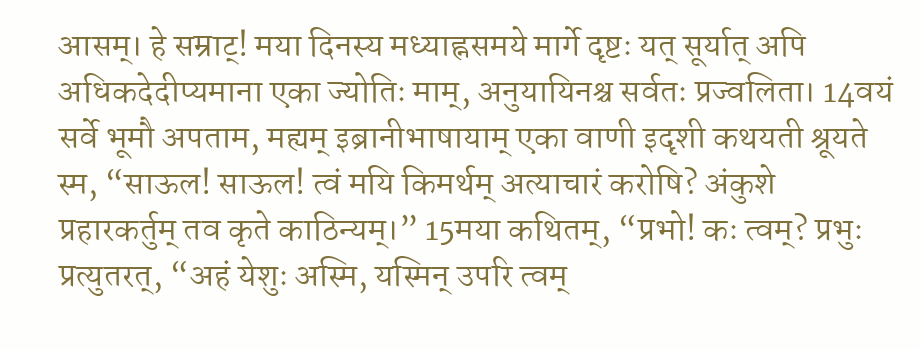आसम्। हे सम्राट्! मया दिनस्य मध्याह्नसमये मार्गे दृष्टः यत् सूर्यात् अपि अधिकदेदीप्यमाना एका ज्योतिः माम्, अनुयायिनश्च सर्वतः प्रज्वलिता। 14वयं सर्वे भूमौ अपताम, मह्यम् इब्रानीभाषायाम् एका वाणी इदृशी कथयती श्रूयते स्म, “साऊल! साऊल! त्वं मयि किमर्थम् अत्याचारं करोषि? अंकुशे प्रहारकर्तुम् तव कृते काठिन्यम्।” 15मया कथितम्, “प्रभो! कः त्वम्? प्रभुः प्रत्युतरत्, “अहं येशुः अस्मि, यस्मिन् उपरि त्वम्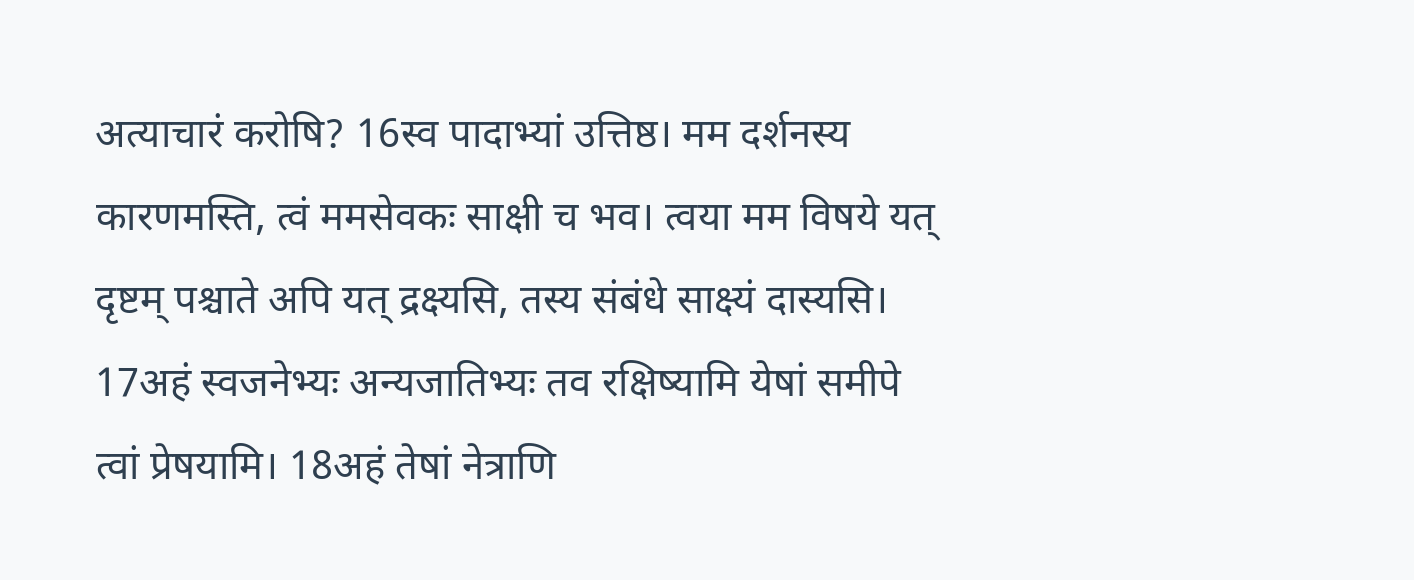अत्याचारं करोषि? 16स्व पादाभ्यां उत्तिष्ठ। मम दर्शनस्य कारणमस्ति, त्वं ममसेवकः साक्षी च भव। त्वया मम विषये यत् दृष्टम् पश्चाते अपि यत् द्रक्ष्यसि, तस्य संबंधे साक्ष्यं दास्यसि। 17अहं स्वजनेभ्यः अन्यजातिभ्यः तव रक्षिष्यामि येषां समीपे त्वां प्रेषयामि। 18अहं तेषां नेत्राणि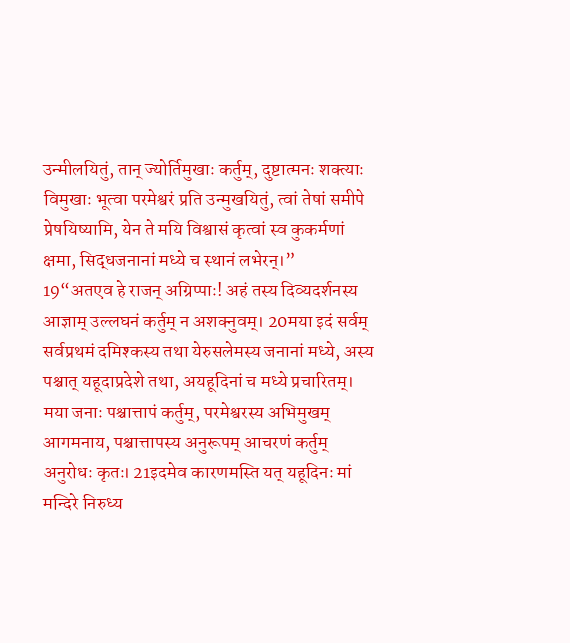उन्मीलयितुं, तान् ज्योर्तिमुखाः कर्तुम्, दुष्टात्मनः शक्त्याः विमुखाः भूत्वा परमेश्वरं प्रति उन्मुखयितुं, त्वां तेषां समीपे प्रेषयिष्यामि, येन ते मयि विश्वासं कृत्वां स्व कुकर्मणां क्षमा, सिद्धजनानां मध्ये च स्थानं लभेरन्।”
19“अतएव हे राजन् अग्रिप्पाः! अहं तस्य दिव्यदर्शनस्य आज्ञाम् उल्लघनं कर्तुम् न अशक्नुवम्। 20मया इदं सर्वम् सर्वप्रथमं दमिश्कस्य तथा येरुसलेमस्य जनानां मध्ये, अस्य पश्चात् यहूदाप्रदेशे तथा, अयहूदिनां च मध्ये प्रचारितम्। मया जनाः पश्चात्तापं कर्तुम्, परमेश्वरस्य अभिमुखम् आगमनाय, पश्चात्तापस्य अनुरूपम् आचरणं कर्तुम् अनुरोधः कृतः। 21इदमेव कारणमस्ति यत् यहूदिनः मां मन्दिरे निरुध्य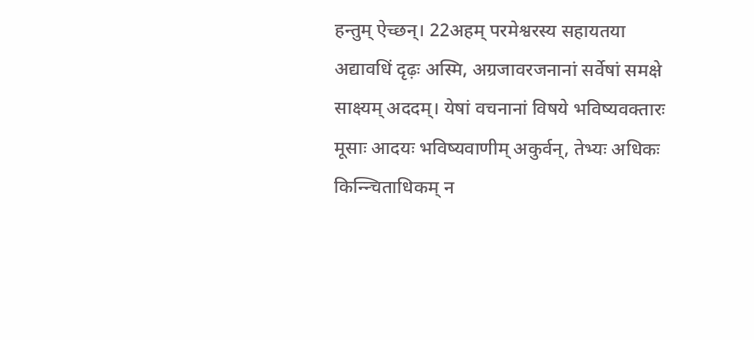हन्तुम् ऐच्छन्। 22अहम् परमेश्वरस्य सहायतया अद्यावधिं दृढ़ः अस्मि, अग्रजावरजनानां सर्वेषां समक्षे साक्ष्यम् अददम्। येषां वचनानां विषये भविष्यवक्तारः मूसाः आदयः भविष्यवाणीम् अकुर्वन्, तेभ्यः अधिकः किन्न्चिताधिकम् न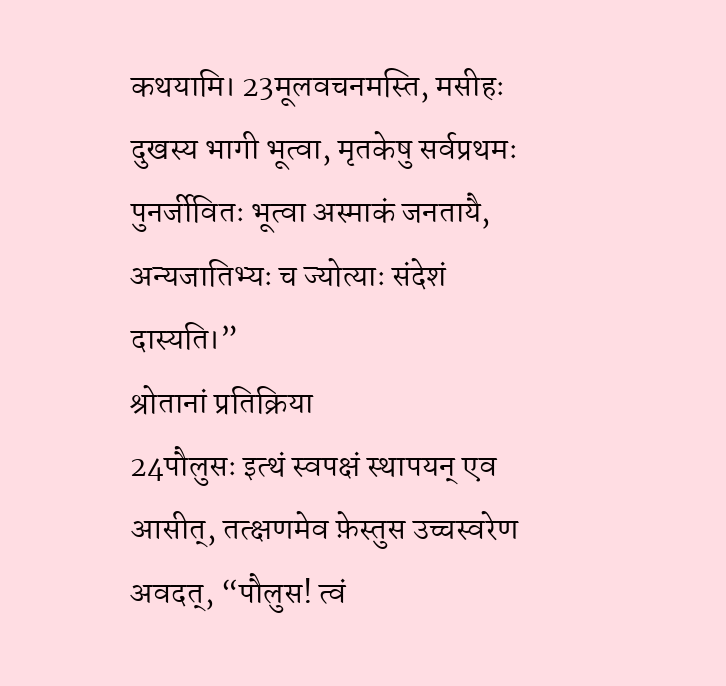कथयामि। 23मूलवचनमस्ति, मसीहः दुखस्य भागी भूत्वा, मृतकेषु सर्वप्रथमः पुनर्जीवितः भूत्वा अस्माकं जनतायै, अन्यजातिभ्यः च ज्योत्याः संदेशं दास्यति।”
श्रोतानां प्रतिक्रिया
24पौलुसः इत्थं स्वपक्षं स्थापयन् एव आसीत्, तत्क्षणमेव फ़ेस्तुस उच्चस्वरेण अवदत्, “पौलुस! त्वं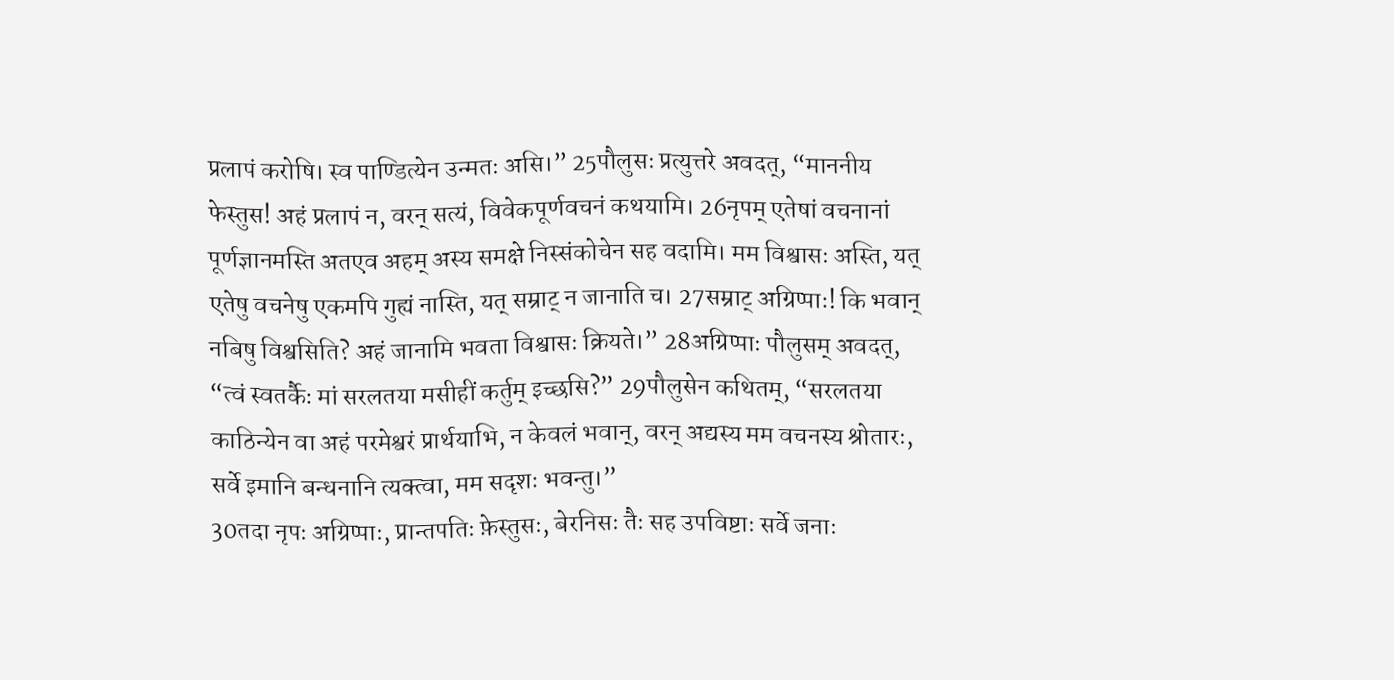प्रलापं करोषि। स्व पाण्डित्येन उन्मतः असि।” 25पौलुसः प्रत्युत्तरे अवदत्, “माननीय फेस्तुस! अहं प्रलापं न, वरन् सत्यं, विवेकपूर्णवचनं कथयामि। 26नृपम् एतेषां वचनानां पूर्णज्ञानमस्ति अतएव अहम् अस्य समक्षे निस्संकोचेन सह वदामि। मम विश्वासः अस्ति, यत् एतेषु वचनेषु एकमपि गुह्यं नास्ति, यत् सम्राट् न जानाति च। 27सम्राट् अग्रिप्पाः! कि भवान् नबिषु विश्वसिति? अहं जानामि भवता विश्वासः क्रियते।” 28अग्रिप्पाः पौलुसम् अवदत्, “त्वं स्वतर्कैः मां सरलतया मसीहीं कर्तुम् इच्छसि?” 29पौलुसेन कथितम्, “सरलतया काठिन्येन वा अहं परमेश्वरं प्रार्थयाभि, न केवलं भवान्, वरन् अद्यस्य मम वचनस्य श्रोतारः, सर्वे इमानि बन्धनानि त्यक्त्वा, मम सदृशः भवन्तु।”
30तदा नृपः अग्रिप्पाः, प्रान्तपतिः फ़ेस्तुसः, बेरनिसः तैः सह उपविष्टाः सर्वे जनाः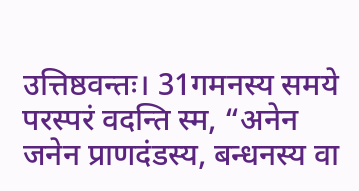उत्तिष्ठवन्तः। 31गमनस्य समये परस्परं वदन्ति स्म, “अनेन जनेन प्राणदंडस्य, बन्धनस्य वा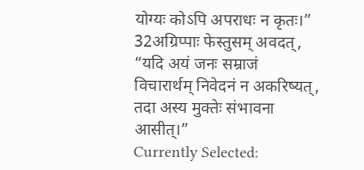योग्यः कोऽपि अपराधः न कृतः।” 32अग्रिप्पाः फेस्तुसम् अवदत्, “यदि अयं जनः सम्राजं विचारार्थम् निवेदनं न अकरिष्यत्, तदा अस्य मुक्तेः संभावना आसीत्।”
Currently Selected: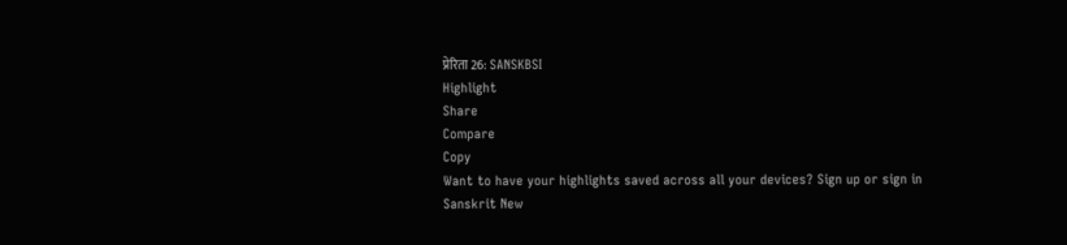प्रेरिता 26: SANSKBSI
Highlight
Share
Compare
Copy
Want to have your highlights saved across all your devices? Sign up or sign in
Sanskrit New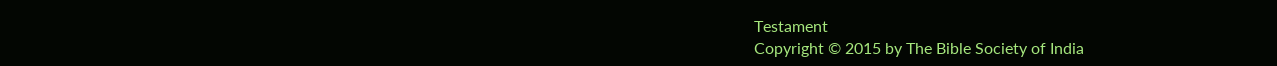Testament
Copyright © 2015 by The Bible Society of India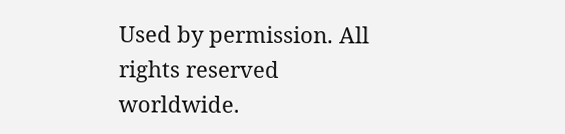Used by permission. All rights reserved worldwide.